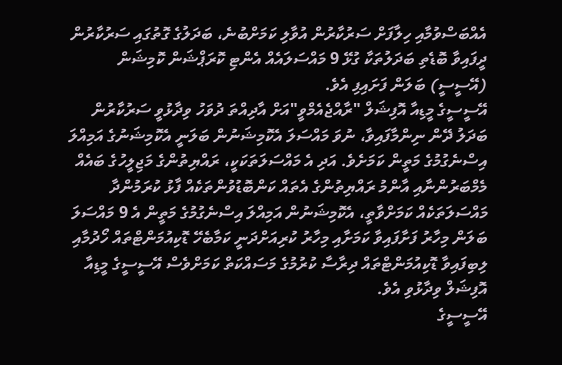އެއްބަސްވުމާއި ހިލާފަށް ސަރުކާރުން އުވާލި ކަމަށްބުނެ، ބަދަލުގެ ގޮތުގައި ސަރުކާރުން ދީފައިވާ ބޮޑެތި ބަދަލުތަކާ ގުޅޭ 9 މައްސަލައެއް އެންޓި ކޮރަޕްޝަން ކޮމިޝަން (އޭސީސީ) ބަލަން ފަށައިފި އެވެ.
އޭސީސީގެ މީޑިއާ އޮފިޝަލް "ރާއްޖެއެމްވީ"އަށް އާދިއްތަ ދުވަހު ވިދާޅުވީ ސަރުކާރުން ބަދަލު ދޭން ނިންމާފައިވާ، ނުވަ މައްސަލަ އެކޮމިޝަނުން ބަލަނީ އެކޮމިޝަނުގެ އަމިއްލަ އިސްނެގުމުގެ މަތީން ކަމަށެވެ. އަދި އެ މައްސަލަތަކަކީ، ރައްޔިތުންގެ މަޖިލީހުގެ ބައެއް މެމްބަރުންނާއި އާންމު ރައްޔިތުންގެ އެތައް ކަންބޮޑުވުންތަކެއް ފާޅު ކުރަމުންދާ މައްސަލަތަކެއް ކަމަށްވާތީ، އެކޮމިޝަނުން އަމިއްލަ އިސްނެގުމުގެ މަތީން އެ 9 މައްސަލަ ބަލަން މިހާރު ފަށާފައިވާ ކަމަށާއި މިހާރު ކުރިއަށްދަނީ ކަމާބެހޭ ޑޮކިއުމަންޓްތައް ހޯދުމާއި ލިބިފައިވާ ޑޮކިއުމަންޓްތައް ދިރާސާ ކުރުމުގެ މަސައްކަތް ކަމަށްވެސް އޭސީސީގެ މީޑިއާ އޮފިޝަލް ވިދާޅުވި އެވެ.
އޭސީސީގެ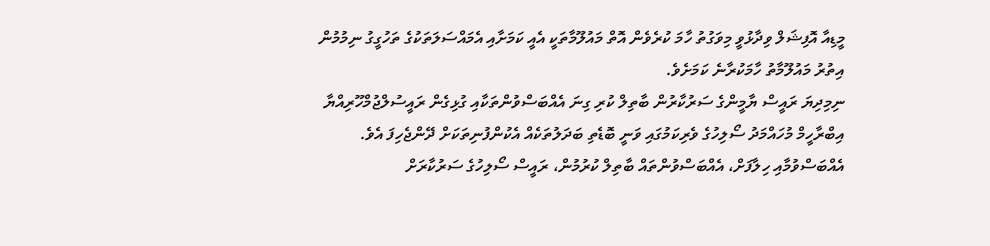މީޑިއާ އޮފިޝަލް ވިދާޅުވީ މިވަގުތު ހާމަ ކުރެވެން އޮތް މައުލޫމާތަކީ އެއީ ކަމަށާއި އެމައްސަލަތަކުގެ ތަހުގީގު ނިމުމުން އިތުރު މައުލޫމާތު ހާމަކުރާނެ ކަމަށެވެ.
ނިމިދިޔަ ރައީސް ޔާމީންގެ ސަރުކާރުން ބާތިލް ކުރި ގިނަ އެއްބަސްވުންތަކާއި ގުޅިގެން ރައީސުލްޖުމްހޫރިއްޔާ އިބްރާހީމް މުހައްމަދު ސޯލިހުގެ ވެރިކަމުގައި ވަނީ ބޮޑެތި ބަދަލުތަކެއް އެކުންފުނިތަކަށް ދޭންޖެހިފަ އެވެ.
އެއްބަސްވުމާއި ހިލާފަށް، އެއްބަސްވުންތައް ބާތިލް ކުރުމުން، ރައީސް ސޯލިހުގެ ސަރުކާރަށް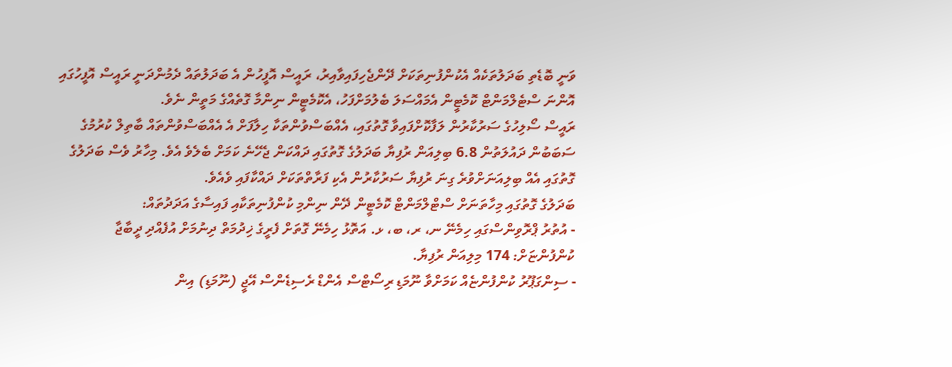ވަނީ ބޮޑެތި ބަދަލުތަކެއް އެކުންފުނިތަކަށް ދޭންޖެހިފައިވާއިރު، ރައީސް އޮފީހުން އެ ބަދަލުތައް ދެމުންދަނީ ރައީސް އޮފީހުގައި އޮންނަ ސްޓެލްމަންޓް ކޮމެޓީން އެމައްސަލަ ބެލުމަށްފަހު، އެކޮމެޓީން ނިންމާ ގޮތެއްގެ މަތީން ނެވެ.
ރައީސް ސޯލިހުގެ ސަރުކާރުން ލަފާކޮށްފައިވާ ގޮތުގައި، އެއްބަސްވުންތަކާ ހިލާފަށް އެ އެއްބަސްވުންތައް ބާތިލް ކުރުމުގެ ސަބަބުން ދައުލަތުން 6.8 ބިލިއަން ރުފިޔާ ބަދަލުގެ ގޮތުގައި ދައްކަން ޖެހޭނެ ކަމަށް ބެލެވެ އެވެ. މިހާރު ވެސް ބަދަލުގެ ގޮތުގައި އެއް ބިލިއަނަށްވުރެ ގިނަ ރުފިޔާ ސަރުކާރުން އެކި ފަރާތްތަކަށް ދައްކާފައި ވެއެވެ.
ބަދަލުގެ ގޮތުގައި މިހާތަނަށް ސްޓްލްމަންޓް ކޮމެޓީން ދޭން ނިންމި ކުންފުނިތަކާއި ފައިސާގެ އަދަދުތައް:
- އުތުރު ޕްރޮވިންސްގައި ހިމެނޭ ނ، ރ، ބ، ޅ. އަތޮޅު ހިމެނޭ ގޮތަށް ފެރީގެ ޚިދުމަތް ދިނުމަށް އުފެއްދި ދީބާޖާ ކުންފުންޏަށް: 174 މިލިއަން ރުފިޔާ.
- ސިންގަޕޫރު ކުންފުންޏެއް ކަމަށްވާ ނޫމަޑި ރިސޯޓްސް އެންޑް ރެސިޑެންސް އޭޖީ (ނޫމަޑި) އިން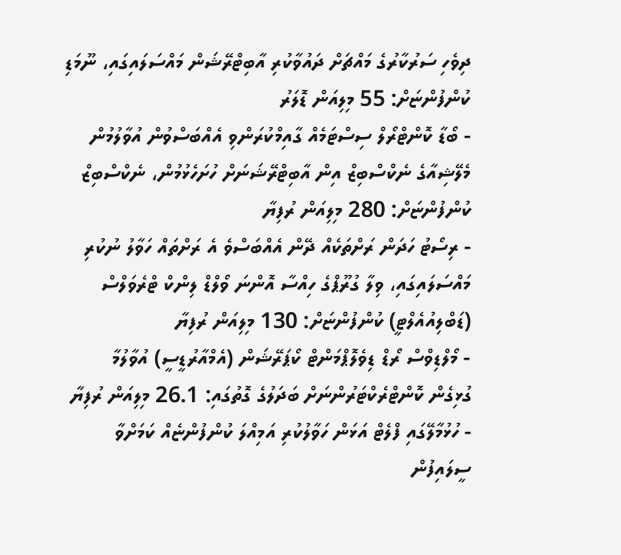ދިވެހި ސަރުކާރުގެ މައްޗަށް ދައުވާކުރި އާބިޓްރޭޝަން މައްސަލައިގައި، ނޫމަޑި ކުންފުންޏަށް: 55 މިލިއަން ޑޮލަރު
- ބޯޑާ ކޮންޓްރޯލް ސިސްޓަމެއް ގާއިމްކުރަންވި އެއްބަސްވުން އުވާލުމުން މެލޭޝިއާގެ ނެކްސްބިޒް އިން އާބިޓްރޭޝަނަށް ހުށަހެޅުމުން، ނެކްސްބިޒް ކުންފުންޏަށް: 280 މިލިއަން ރުފިޔާ
- ރިސޯޓު ހަދަން ރަށްތަކެއް ދޭން އެއްބަސްވެ އެ ރަށްތައް ހަވާލު ނުކުރި މައްސަލައިގައި، ވިލާ ގުރޫޕްގެ ހިއްސާ އޮންނަ ވޯލްޑް ލިންކް ޓްރެވަލްސް (ޑަބްލިއުއެލްޓީ) ކުންފުންޏަށް: 130 މިލިއަން ރުފިޔާ
- މޯލްޑިވްސް ރޯޑް ޑިވެލޮޕްމަންޓް ކޯޕަރޭޝަން (އެމްއާރުޑީސީ) އުވާލުމާ ގުޅިގެން ކޮންޓްރެކްޓަރުންނަށް ބަދަލުގެ ގޮތުގައި: 26.1 މިލިއަން ރުފިޔާ
- ހުޅުމާލޭގައި ފްލެޓް އަޅަން ހަވާލުކުރި އަމިއްލަ ކުންފުންޏެއް ކަމަށްވާ ސީލައިފުން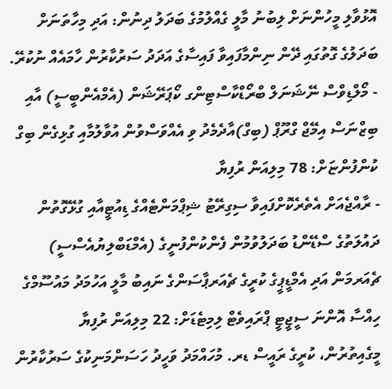އޮޅުވާލި މީހުންނަށް ލިބުނު މާލީ ގެއްލުމުގެ ބަދަލު ދިނުން: އަދި މިހާތަނަށް ބަދަލުގެ ގޮތުގައި ދޭން ނިންމާފައިވާ ފައިސާގެ އަދަދު ސަރުކާރުން ހާމައެއް ނުކުރޭ.
- މޯލްޑިވްސް ނޭޝަނަލް ބްރޯޑްކާސްޓިންގ ކޯޕަރޭޝަން (އެމްއެންބީސީ) އާއި ބިޒްނަސް އިމޭޖް ގްރޫޕް (ބިގް)އާދެމެދު ވި އެއްވަސްވުން އުވާލުމާއި ގުޅިގެން ބިގް ކުންފުންޏަށް: 78 މިލިއަން ރުފިޔާ
- ރާއްޖެއަށް އެތެރެކޮށްފައިވާ ސިގިރޭޓު ޝިޕްމަންޓެއްގެ ޑިއުޓީއާއި ގުޅޭގޮތުން ދައުލަތުގެ ސްޑޭންޑު ބަދަލުވުމުން ފެންކުންފުނީގެ (އެމްޑަބްލިޔުއެސްސީ) ޗެއަރމަން އަދި އެމްޑީޕީގެ ކުރީގެ ޗެއަރޕާސަންގެ ނައިބު މާލީ އަހުމަދު މައުސޫމްގެ ހިއްސާ އޮންނަ ސީޖީޓީ ޕްރައިވެޓް ލިމިޓެޑަށް: 22 މިލިއަން ރުފިޔާ
މީގެއިތުރުން، ކުރީގެ ރައީސް ޑރ. މުހައްމަދު ވަހީދު ހަސަންމަނިކުގެ ސަރުކާރުން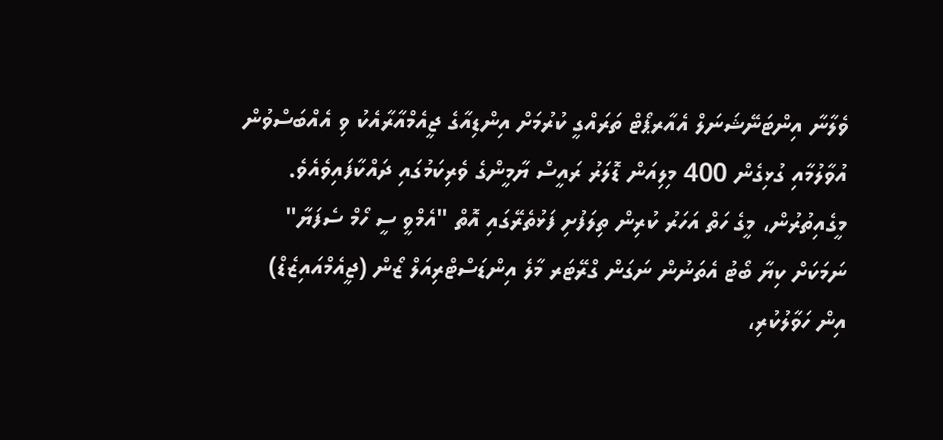ވެލާނާ އިންޓަނޭޝަނަލް އެއާރޕޯޓް ތަރައްގީ ކުރުމަށް އިންޑިއާގެ ޖީއެމްއާރާއެކު ވި އެއްބަސްވުން އުވާލުމާއި ގުޅިގެން 400 މިލިއަން ޑޮލަރު ރައީސް ޔާމީންގެ ވެރިކަމުގައި ދައްކާފައިވެއެވެ.
މީގެއިތުރުން، މީގެ ހަތް އަހަރު ކުރިން ތިލަފުށި ފަޅުތެރޭގައި އޮތް "އެމްވީ ސީ ހޯމް ސެފަޔާ" ނަމަކަށް ކިޔާ ބޯޓު އެތަނުން ނަގަން ގްރޭޓަރ މާލެ އިންޑަސްޓްރިއަލް ޒޯން (ޖީއެމްއައިޒެޑް) އިން ހަވާލުކުރި،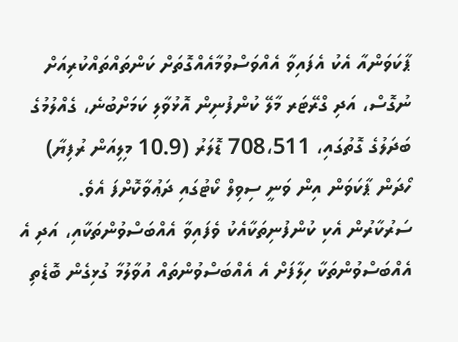ޕާކަވަންއާ އެކު އެފައިވާ އެއްވަސްވުމާއެއްގޮތަށް ކަންތައްތައްކުރިއަށް ނުގޮސް، އަދި ގްރޭޓަރ މާލޭ ކުންފުނިން އޮޅުވާލި ކަމަށްބުނެ، ގެއްލުމުގެ ބަދަލުގެ ގޮތުގައި، 708،511 ޑޮލަރު (10.9 މިލިއަން ރުފިޔާ) ހޯދަން ޕާކަވަން އިން ވަނީ ސިވިލް ކޯޓުގައި ދަޢުވާކޮށްފަ އެވެ.
ސަރުކާރުން އެކި ކުންފުނިތަކާއެކު ވެފައިވާ އެއްބަސްވުންތަކާއި، އަދި އެ އެއްބަސްވުންތަކާ ހިލާފަށް އެ އެއްބަސްވުންތައް އުވާލުމާ ގުޅިގެން ބޮޑެތި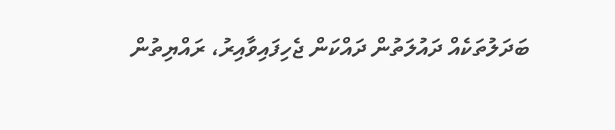ބަދަލުތަކެއް ދައުލަތުން ދައްކަން ޖެހިފައިވާއިރު، ރައްޔިތުން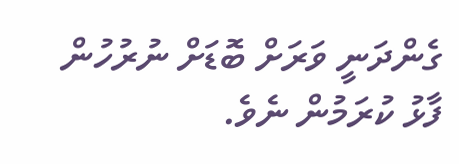ގެންދަނީ ވަރަށް ބޮޑަށް ނުރުހުން ފާޅު ކުރަމުން ނެވެ.